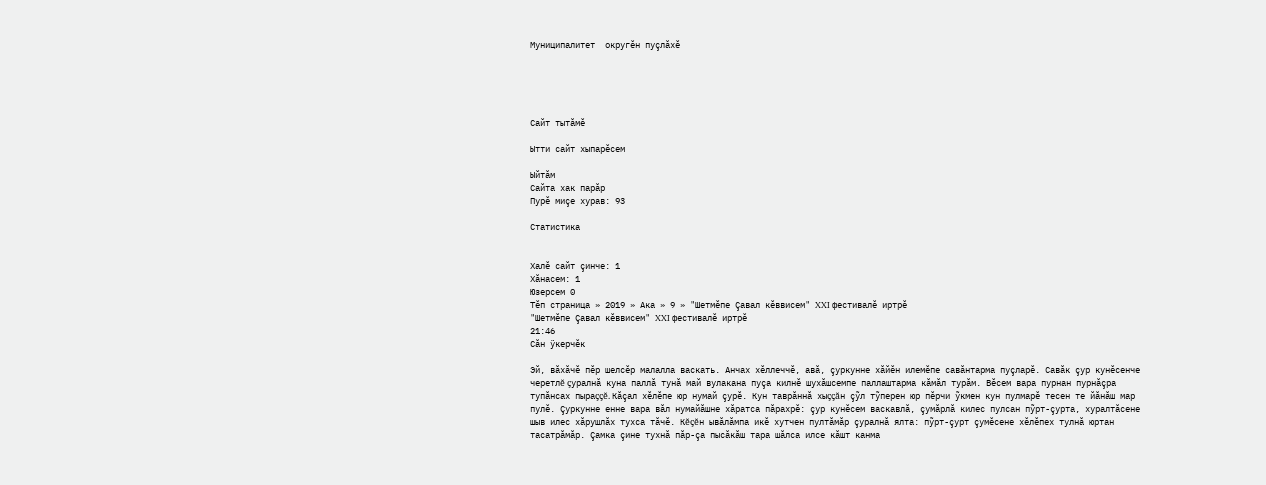Муниципалитет  округĕн пуçлăхĕ





Сайт тытăмĕ

Ытти сайт хыпарĕсем

Ыйтăм
Сайта хак парăр
Пурĕ миçе хурав: 93

Статистика


Халĕ сайт çинче: 1
Хăнасем: 1
Юзерсем 0
Тĕп страница » 2019 » Ака » 9 » "Шетмĕпе Çавал кĕввисем" XXI фестивалĕ иртрĕ
"Шетмĕпе Çавал кĕввисем" XXI фестивалĕ иртрĕ
21:46
Сăн ÿкерчĕк

Эй, вăхăчĕ пĕр шелсĕр малалла васкать. Анчах хĕллеччĕ, авă, çуркунне хăйĕн илемĕпе савăнтарма пуçларĕ. Савăк çур кунĕсенче черетлĕ çуралнă куна паллă тунă май вулакана пуçа килнĕ шухăшсемпе паллаштарма кăмăл турăм. Вĕсем вара пурнан пурнăçра тупăнсах пыраççĕ. Кăçал хĕлĕпе юр нумай çурĕ. Кун таврăннă хыççăн çỹл тỹперен юр пĕрчи ỹкмен кун пулмарĕ тесен те йăнăш мар пулĕ. Çуркунне енне вара вăл нумайăшне хăратса пăрахрĕ: çур кунĕсем васкавлă, çумăрлă килес пулсан пỹрт-çурта, хуралтăсене шыв илес хăрушлăх тухса тăчĕ. Кĕçĕн ывăлăмпа икĕ хутчен пултăмăр çуралнă ялта: пỹрт-çурт çумĕсене хĕлĕпех тулнă юртан тасатрăмăр. Çамка çине тухнă пăр-çа пысăкăш тара шăлса илсе кăшт канма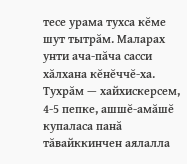тесе урама тухса кĕме шут тытрăм. Маларах унти ача-пăча сасси хăлхана кĕнĕччĕ-ха. Тухрăм — хайхискерсем, 4-5 пепке, ашшĕ-амăшĕ купаласа панă тăвайккинчен аялалла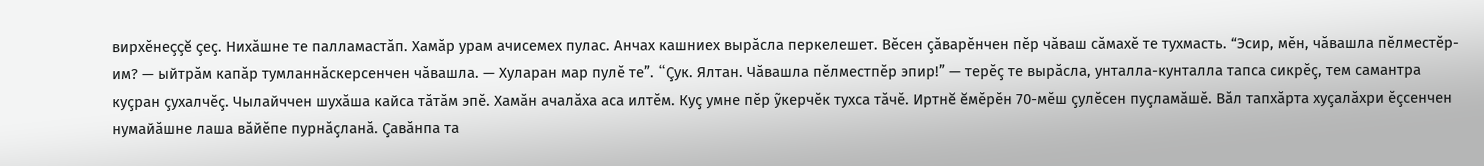вирхĕнеççĕ çеç. Нихăшне те палламастăп. Хамăр урам ачисемех пулас. Анчах кашниех вырăсла перкелешет. Вĕсен çăварĕнчен пĕр чăваш сăмахĕ те тухмасть. “Эсир, мĕн, чăвашла пĕлместĕр-им? — ыйтрăм капăр тумланнăскерсенчен чăвашла. — Хуларан мар пулĕ те”. “Çук. Ялтан. Чăвашла пĕлместпĕр эпир!” — терĕç те вырăсла, унталла-кунталла тапса сикрĕç, тем самантра куçран çухалчĕç. Чылайччен шухăша кайса тăтăм эпĕ. Хамăн ачалăха аса илтĕм. Куç умне пĕр ỹкерчĕк тухса тăчĕ. Иртнĕ ĕмĕрĕн 70-мĕш çулĕсен пуçламăшĕ. Вăл тапхăрта хуçалăхри ĕçсенчен нумайăшне лаша вăйĕпе пурнăçланă. Çавăнпа та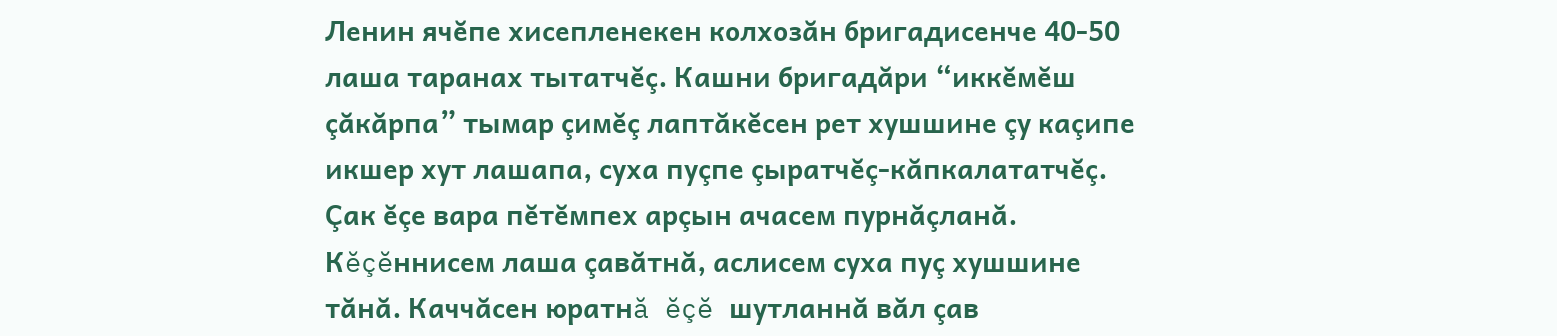Ленин ячĕпе хисепленекен колхозăн бригадисенче 40-50 лаша таранах тытатчĕç. Кашни бригадăри “иккĕмĕш çăкăрпа” тымар çимĕç лаптăкĕсен рет хушшине çу каçипе икшер хут лашапа, суха пуçпе çыратчĕç-кăпкалататчĕç. Çак ĕçе вара пĕтĕмпех арçын ачасем пурнăçланă. Кĕçĕннисем лаша çавăтнă, аслисем суха пуç хушшине тăнă. Каччăсен юратнă ĕçĕ шутланнă вăл çав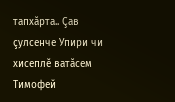тапхăрта.. Çав çулсенче Упири чи хисеплĕ ватăсем Тимофей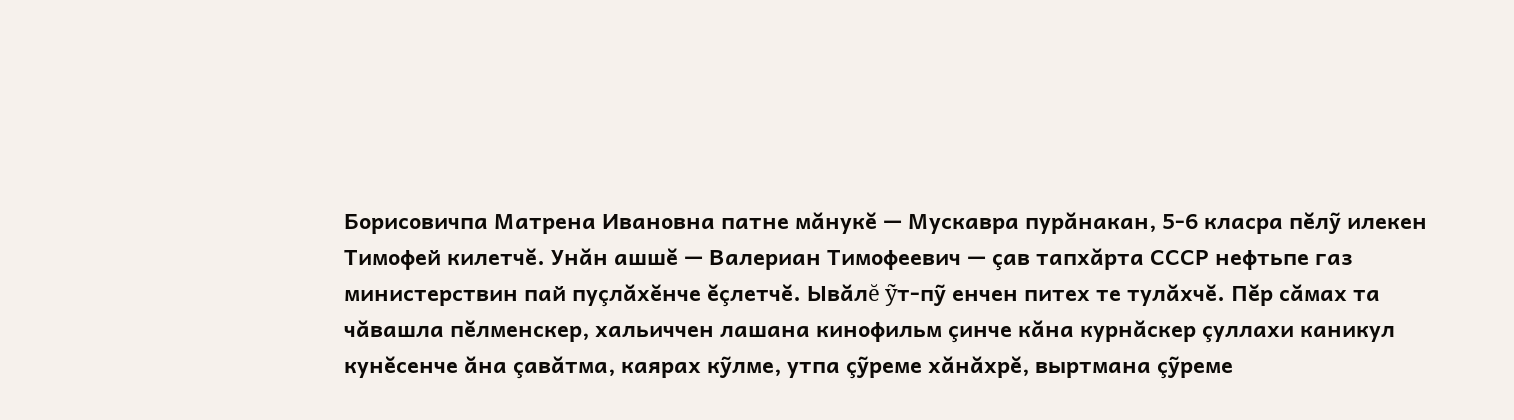Борисовичпа Матрена Ивановна патне мăнукĕ — Мускавра пурăнакан, 5-6 класра пĕлỹ илекен Тимофей килетчĕ. Унăн ашшĕ — Валериан Тимофеевич — çав тапхăрта СССР нефтьпе газ министерствин пай пуçлăхĕнче ĕçлетчĕ. Ывăлĕ ỹт-пỹ енчен питех те тулăхчĕ. Пĕр сăмах та чăвашла пĕлменскер, хальиччен лашана кинофильм çинче кăна курнăскер çуллахи каникул кунĕсенче ăна çавăтма, каярах кỹлме, утпа çỹреме хăнăхрĕ, выртмана çỹреме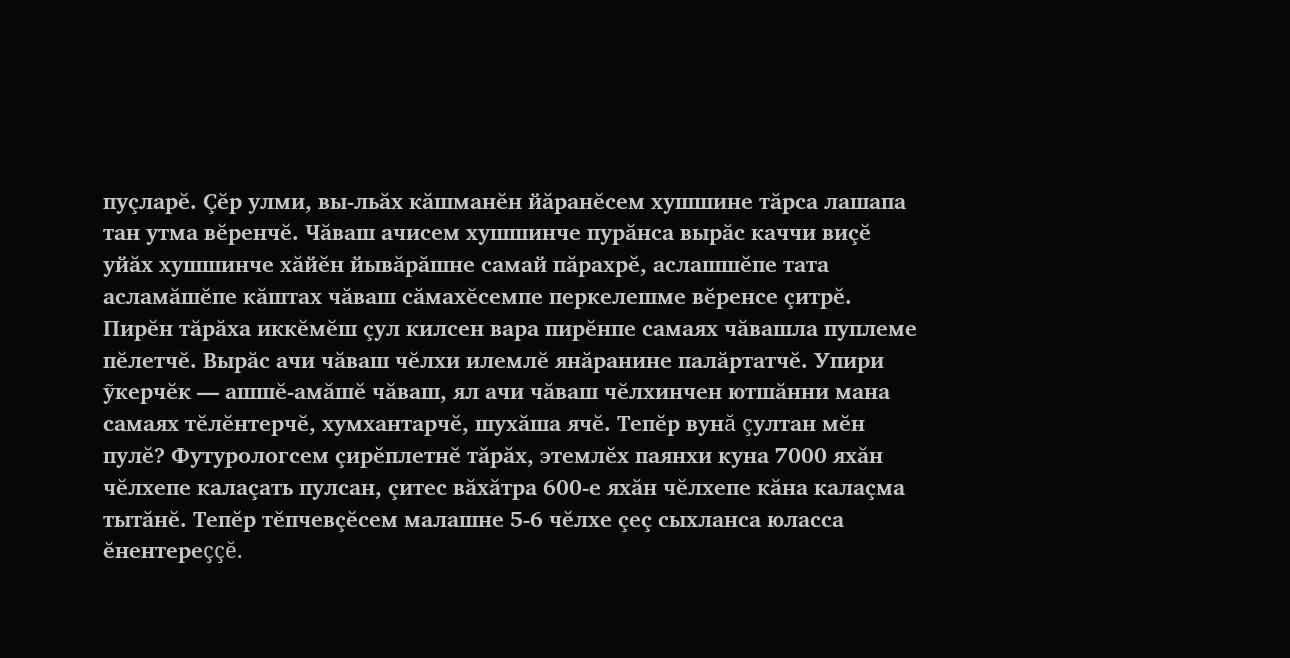пуçларĕ. Çĕр улми, вы-льăх кăшманĕн йăранĕсем хушшине тăрса лашапа тан утма вĕренчĕ. Чăваш ачисем хушшинче пурăнса вырăс каччи виçĕ уйăх хушшинче хăйĕн йывăрăшне самай пăрахрĕ, аслашшĕпе тата асламăшĕпе кăштах чăваш сăмахĕсемпе перкелешме вĕренсе çитрĕ. Пирĕн тăрăха иккĕмĕш çул килсен вара пирĕнпе самаях чăвашла пуплеме пĕлетчĕ. Вырăс ачи чăваш чĕлхи илемлĕ янăранине палăртатчĕ. Упири ỹкерчĕк — ашшĕ-амăшĕ чăваш, ял ачи чăваш чĕлхинчен ютшăнни мана самаях тĕлĕнтерчĕ, хумхантарчĕ, шухăша ячĕ. Тепĕр вунă çултан мĕн пулĕ? Футурологсем çирĕплетнĕ тăрăх, этемлĕх паянхи куна 7000 яхăн чĕлхепе калаçать пулсан, çитес вăхăтра 600-е яхăн чĕлхепе кăна калаçма тытăнĕ. Тепĕр тĕпчевçĕсем малашне 5-6 чĕлхе çеç сыхланса юласса ĕнентереççĕ.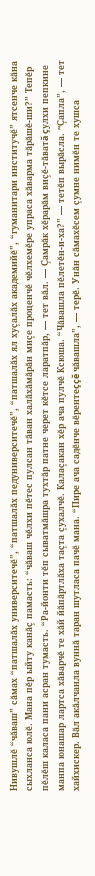Нивушлĕ “чăваш” сăмах “патшалăх университечĕ”, “патшалăх педуниверситечĕ”, “патшалăх ял хуçалăх академийĕ”, “гуманитари институчĕ” ятсенче кăна сыхланса юлĕ. Мана пĕр ыйту канăç памасть: “чăваш чĕлхи пĕтес пулсан тăван халăхăмăрăн миçе проценчĕ чĕлхемĕре упраса хăварма тăрăшĕ-ши?” Тепĕр пĕлĕш каласа пани асран тумасть. “Ра-йонти тĕп сыватмăшра тухтăр патне черет кĕтсе ларатпăр, — тет вăл. — Çамрăк хĕрарăм виçĕ-тăватă çулхи пепкине манпа юнашар лартса хăварчĕ те хăй йăпăртлăха таçта çухалчĕ. Калаçакан хĕр ача пулчĕ Ксюша. “Чăвашла пĕлетĕн-и-ха?” — тетĕп вырăсла. “Çапла”, — тет хайхискер. Вăл акăлчанла вуннă таран шутласа пачĕ мана. “Пире ача садĕнче вĕрентеççĕ чăвашла”, — терĕ. Унăн сăмахĕсем çумне нимĕн те хушса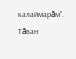калаймарăм”. Тăван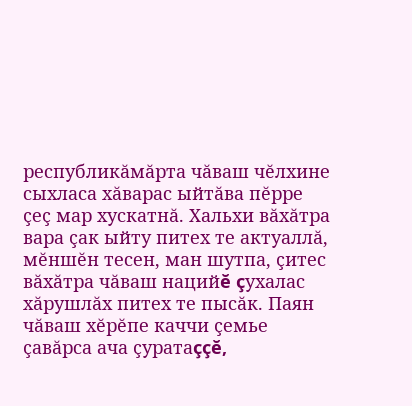республикăмăрта чăваш чĕлхине сыхласа хăварас ыйтăва пĕрре çеç мар хускатнă. Хальхи вăхăтра вара çак ыйту питех те актуаллă, мĕншĕн тесен, ман шутпа, çитес вăхăтра чăваш нацийĕ çухалас хăрушлăх питех те пысăк. Паян чăваш хĕрĕпе каччи çемье çавăрса ача çуратаççĕ,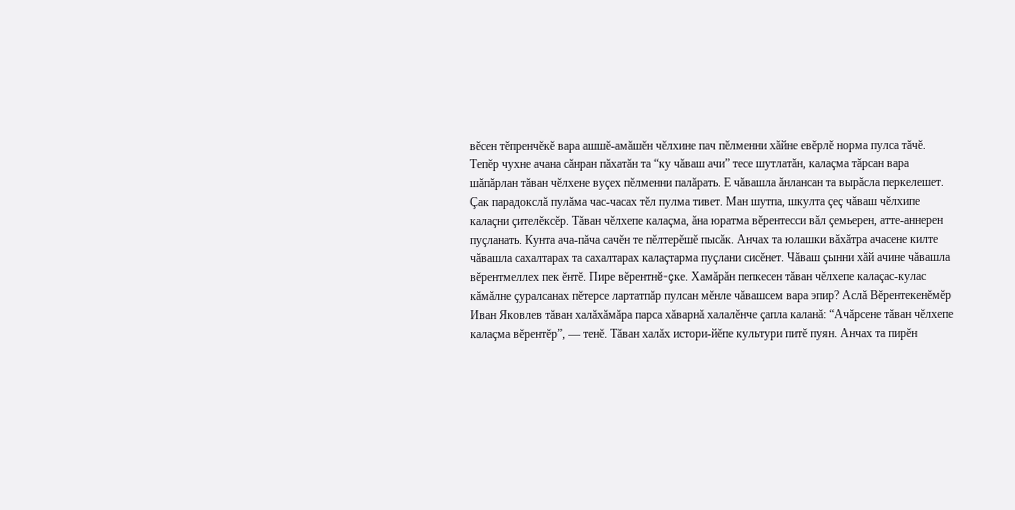вĕсен тĕпренчĕкĕ вара ашшĕ-амăшĕн чĕлхине пач пĕлменни хăйне евĕрлĕ норма пулса тăчĕ. Тепĕр чухне ачана сăнран пăхатăн та “ку чăваш ачи” тесе шутлатăн, калаçма тăрсан вара шăпăрлан тăван чĕлхене вуçех пĕлменни палăрать. Е чăвашла ăнлансан та вырăсла перкелешет. Çак парадокслă пулăма час-часах тĕл пулма тивет. Ман шутпа, шкулта çеç чăваш чĕлхипе калаçни çителĕксĕр. Тăван чĕлхепе калаçма, ăна юратма вĕрентесси вăл çемьерен, атте-аннерен пуçланать. Кунта ача-пăча сачĕн те пĕлтерĕшĕ пысăк. Анчах та юлашки вăхăтра ачасене килте чăвашла сахалтарах та сахалтарах калаçтарма пуçлани сисĕнет. Чăваш çынни хăй ачине чăвашла вĕрентмеллех пек ĕнтĕ. Пире вĕрентнĕ-çке. Хамăрăн пепкесен тăван чĕлхепе калаçас-кулас кăмăлне çуралсанах пĕтерсе лартатпăр пулсан мĕнле чăвашсем вара эпир? Аслă Вĕрентекенĕмĕр Иван Яковлев тăван халăхăмăра парса хăварнă халалĕнче çапла каланă: “Ачăрсене тăван чĕлхепе калаçма вĕрентĕр”, — тенĕ. Тăван халăх истори-йĕпе культури питĕ пуян. Анчах та пирĕн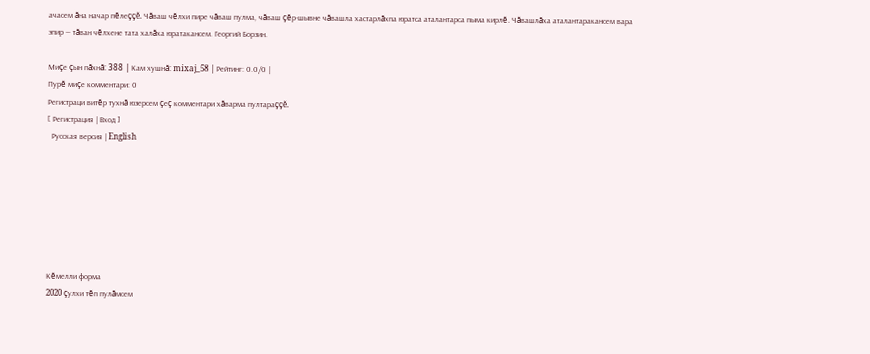ачасем ăна начар пĕлеççĕ. Чăваш чĕлхи пире чăваш пулма, чăваш çĕр-шывне чăвашла хастарлăхпа юратса аталантарса пыма кирлĕ. Чăвашлăха аталантаракансем вара эпир — тăван чĕлхене тата халăха юратакансем. Георгий Борзин.

Миçе çын пăхнă: 388 | Кам хушнă: mixaj_58 | Рейтинг: 0.0/0 |
Пурĕ миçе комментари: 0
Регистраци витĕр тухнă юзерсем çеç комментари хăварма пултараççĕ.
[ Регистрация | Вход ]
  Русская версия | English







Кĕмелли форма
2020 çулхи тĕп пулăмсем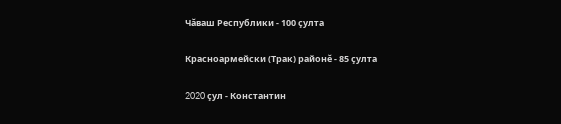Чăваш Республики - 100 çулта

Красноармейски (Трак) районĕ - 85 çулта

2020 çул - Константин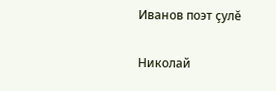Иванов поэт çулĕ


Николай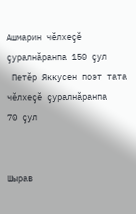Ашмарин чĕлхеçĕ çуралнăранпа 150 çул
 Петĕр Яккусен поэт тата чĕлхеçĕ çуралнăранпа
70 çул


Шырав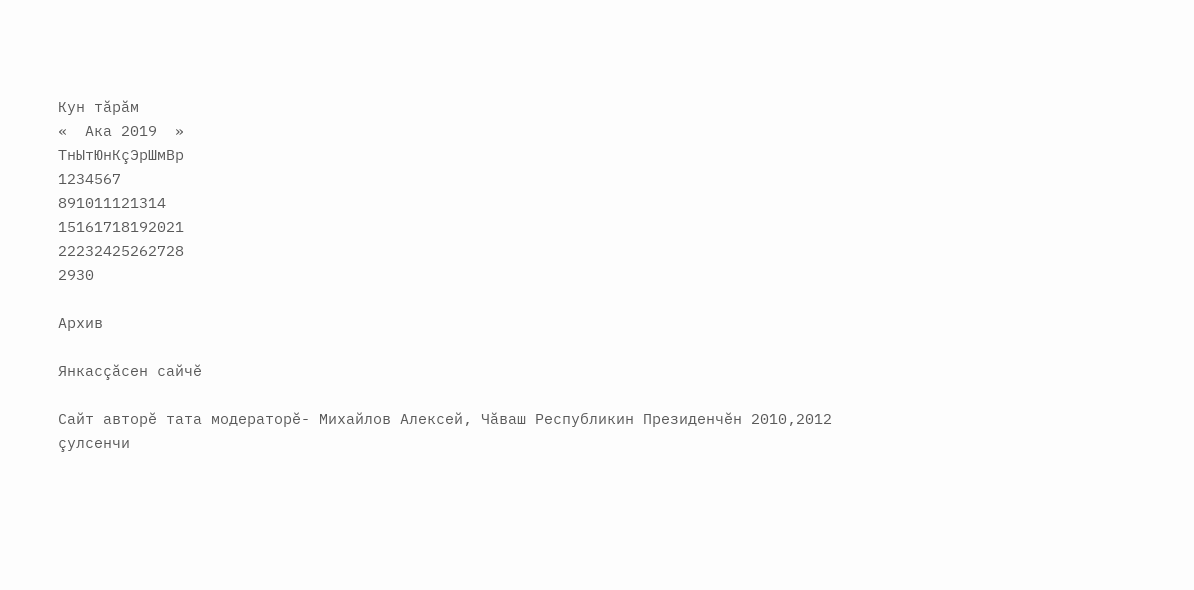Кун тăрăм
«  Ака 2019  »
ТнЫтЮнКçЭрШмВр
1234567
891011121314
15161718192021
22232425262728
2930

Архив

Янкасçăсен сайчĕ

Сайт авторĕ тата модераторĕ- Михайлов Алексей, Чăваш Республикин Президенчĕн 2010,2012 çулсенчи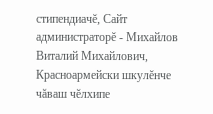стипендиачĕ, Сайт администраторĕ - Михайлов Виталий Михайлович, Красноармейски шкулĕнче чăваш чĕлхипе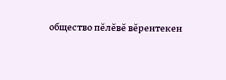общество пĕлĕвĕ вĕрентекен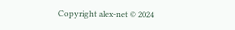Copyright alex-net © 2024